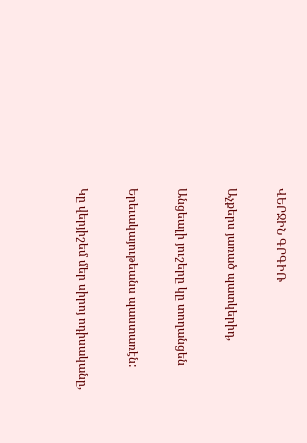ՎԵՐՋԻՆ ԳՐԳԻՌ

Աչքերս յառած պատկերիդ,

Անցեալի յուշերը կը տողանցեն

Երեւակայութեանս պաստառէն:

Կը վերյիշեմ մեր սիրոյ ոդիսականը,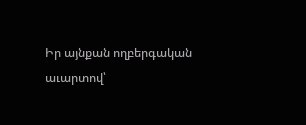Իր այնքան ողբերգական աւարտով՝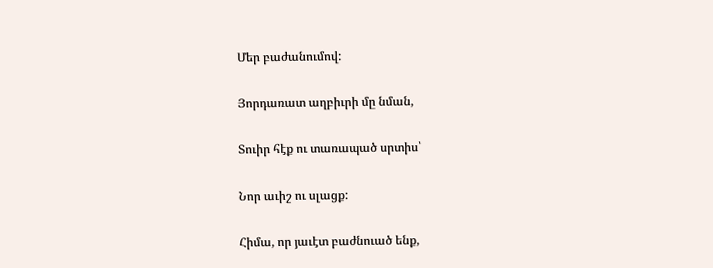Մեր բաժանումով:

Յորդառատ աղբիւրի մը նման,

Տուիր հէք ու տառապած սրտիս՝

Նոր աւիշ ու սլացք:

Հիմա, որ յաւէտ բաժնուած ենք,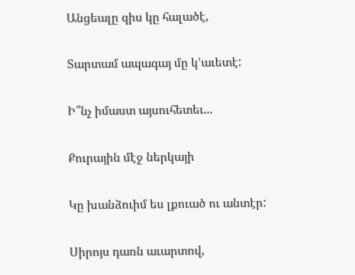Անցեալը զիս կը հալածէ,

Տարտամ ապագայ մը կ’աւետէ:

Ի՞նչ իմաստ այսուհետեւ...

Քուրային մէջ ներկայի

Կը խանձուիմ ես լքուած ու անտէր:

Սիրոյս դառն աւարտով,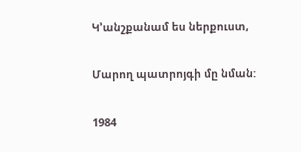Կ’անշքանամ ես ներքուստ,

Մարող պատրոյգի մը նման:

1984